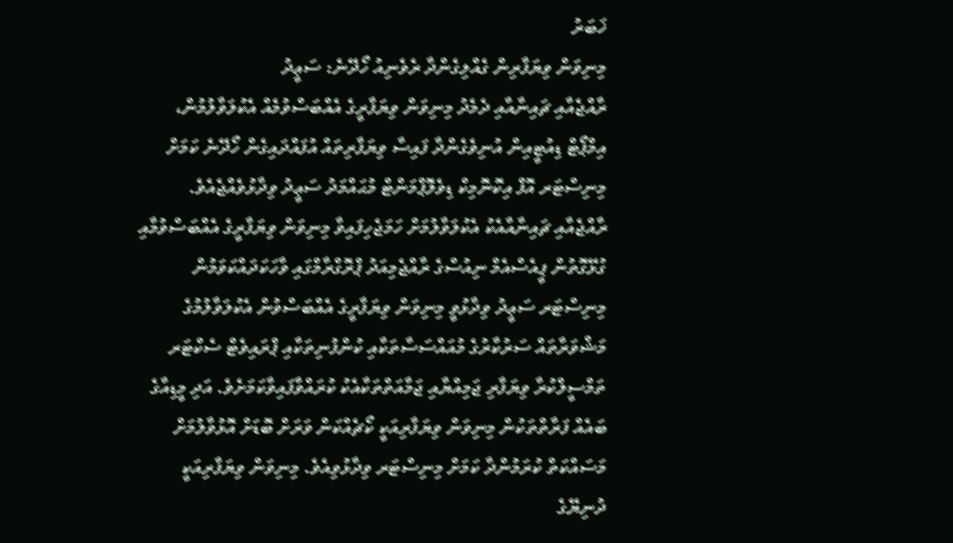ޚަބަރު
މިނިވަން ވިޔަފާރިން ގެއްލިގެންދާ ރެވެނިއު ހޯދޭނެ: ސަޢީދު
ރާއްޖެއާއި ޗައިނާއާއި ދެމެދު މިނިވަން ވިޔަފާރީގެ އެއްބަސްވުމެއް އެކުލަވާލުމުން، އިމްޕޯޓް ޑިއުޓީއިން އުނިވެގެންދާ ފައިސާ ވިޔަފާރިތައް އުފައްދައިގެން ހޯދޭނެ ކަމަށް މިނިސްޓަރ އޮފް އިކޮނޮމިކް ޑިވެލޮޕްމަންޓް މުޙައްމަދު ސަޢީދު ވިދާޅުވެއްޖެއެވެ.
ރާއްޖެއާއި ޗައިނާއާއެކު އެކުލަވާލުމަށް ހަމަޖެހިފައިވާ މިނިވަން ވިޔަފާރީގެ އެއްބަސްވުމާއި ގުޅޭގޮތުން ޕީއެސްއެމް ނިއުސްގެ ރާއްޖެމިއަދު ޕްރޮގްރާމްގައި ވާހަކަދައްކަވަމުން މިނިސްޓަރ ސަޢީދު ވިދާޅުވީ މިނިވަން ވިޔަފާރީގެ އެއްބަސްވުން އެކުލަވާލުމުގެ މަޝްވަރާތައް ސަރުކާރުގެ މުއައްސަސާތަކާއި ކުންފުނިތަކާއި ޕްރައިވެޓް ސެކްޓަރ ތަމްސީލްކުރާ ވިޔަފާރި ޖަމިއްޔާއި ޖަމާއަތްތަކާއެކު ކުރައްވާފައިވާކަމަށެވެ. އަދި މީޑިއާގެ ބައެއް ފަރާތްތަކުން މިނިވަން ވިޔަފާރިއަކީ ކޯޗެއްކަން ވަރަށް ބޮޑަށް އޮޅުވާލުމަށް މަސައްކަތް ކުރަމުންދާ ކަމަށް މިނިސްޓަރ ވިދާޅުވިއެވެ. މިނިވަން ވިޔަފާރިއަކީ ދުނިޔޭގެ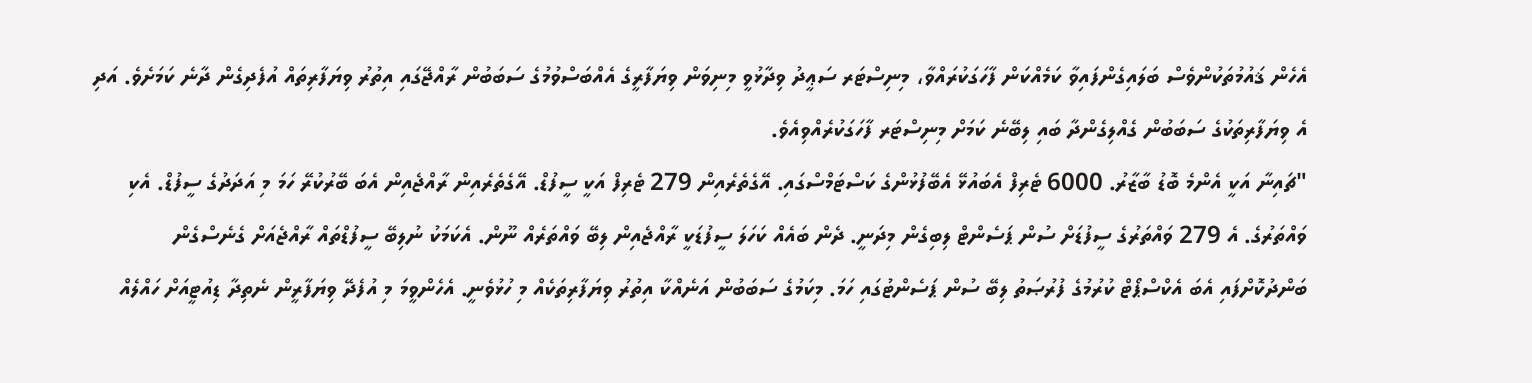އެހެން ޤައުމުތަކުންވެސް ބަލައިގެންފައިވާ ކަމެއްކަން ފާހަގަކުރައްވާ، މިނިސްޓަރ ސަޢީދު ވިދާޅުވީ މިނިވަން ވިޔަފާރީގެ އެއްބަސްވުމުގެ ސަބަބުން ރާއްޖޭގައި އިތުރު ވިޔަފާރިތައް އުފެދިގެން ދާނެ ކަމަށެވެ. އަދި އެ ވިޔަފާރިތަކުގެ ސަބަބުން ގެއްލިގެންދާ ބައި ލިބޭނެ ކަމަށް މިނިސްޓަރ ފާހަގަކުރެއްވިއެވެ.
"ޗައިނާ އަކީ އެންމެ ބޮޑު ބާޒާރު. 6000 ޓެރިފް އެބައުޅޭ އެބޭފުޅުންގެ ކަސްޓަމްސްގައި. އޭގެތެރެއިން 279 ޓެރިފް އަކީ ސީފުޑް. އޭގެތެރެއިން ރާއްޖެއިން އެބަ ބޭރުކުރޭ ހަމަ މި އަދަދުގެ ސީފުޑް. އެކި ވައްތަރުގެ. އެ 279 ވައްތަރުގެ ސީފުޑަށް ސުން ޕަސެންޓް ލިބިގެން މިދަނީ. ދެން ބައެއް ކަހަލަ ސީފުޑަކީ ރާއްޖެއިން ލިބޭ ވައްތަރެއް ނޫން. އެކަމަކު ނުލިބޭ ސީފުޑްތައް ރާއްޖެއަށް ގެނެސްގެން ބަންދުކޮށްފައި އެބަ އެކްސްޕޯޓް ކުރުމުގެ ފުރުޞަތު ލިބޭ ސުން ޕަސެންޓުގައި ހަމަ. މިކަމުގެ ސަބަބުން އަނެއްކާ އިތުރު ވިޔަފާރިތަކެއް މި ހުޅުވެނީ. އެހެންވީމަ މި އުފެދޭ ވިޔަފާރީން ނެތިދާ ޑިއުޓީއަށް ހައްލެއް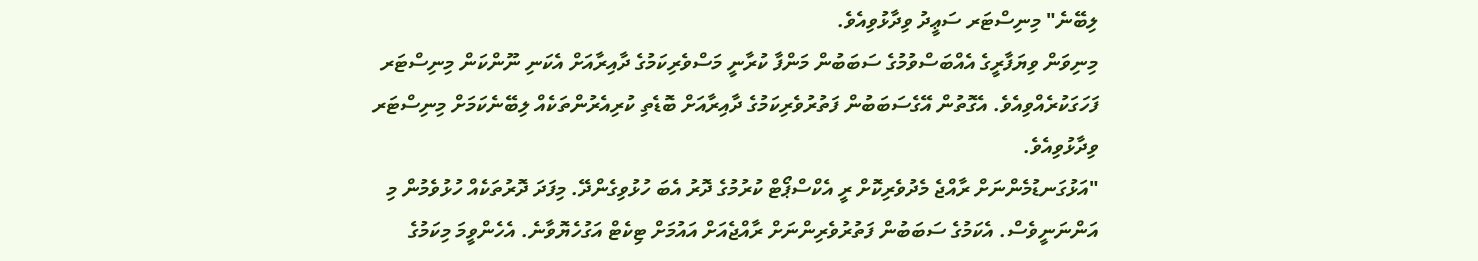ލިބޭނެ" މިނިސްޓަރ ސަޢީދު ވިދާޅުވިއެވެ.
މިނިވަން ވިޔަފާރީގެ އެއްބަސްވުމުގެ ސަބަބުން މަންފާ ކުރާނީ މަސްވެރިކަމުގެ ދާއިރާއަށް އެކަނި ނޫންކަން މިނިސްޓަރ ފަހަގަކުރެއްވިއެވެ. އެގޮތުން އޭގެސަބަބުން ފަތުރުވެރިކަމުގެ ދާއިރާއަށް ބޮޑެތި ކުރިއެރުންތަކެއް ލިބޭނެކަމަށް މިނިސްޓަރ ވިދާޅުވިއެވެ.
"އަޅުގަނޑުމެންނަށް ރާއްޖެ މެދުވެރިކޮށް ރީ އެކްސްޕޯޓް ކުރުމުގެ ދޮރު އެބަ ހުޅުވިގެންދޭ. މިފަދަ ދޮރުތަކެއް ހުޅުވެމުން މި އަންނަނީވެސް. އެކަމުގެ ސަބަބުން ފަތުރުވެރިންނަށް ރާއްޖެއަށް އައުމަށް ޓިކެޓް އަގުހެޔޮވާނެ. އެހެންވީމަ މިކަމުގެ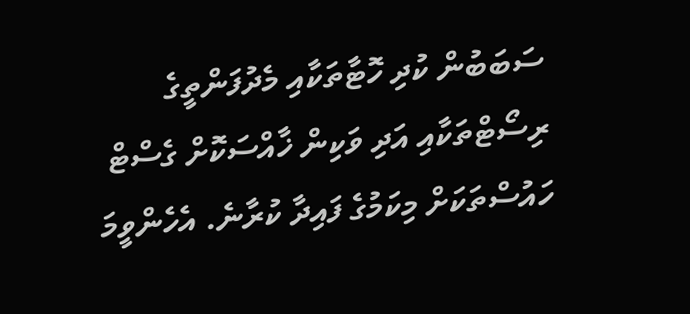ސަބަބުން ކުދި ހޮޓާތަކާއި މެދުފަންތީގެ ރިސޯޓްތަކާއި އަދި ވަކިން ޚާއްސަކޮށް ގެސްޓް ހައުސްތަކަށް މިކަމުގެ ފައިދާ ކުރާނެ. އެހެންވީމަ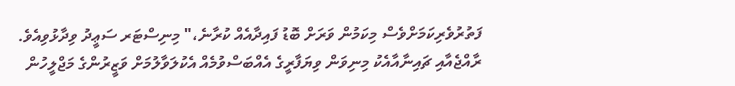ފަތުރުވެރިކަމަށްވެސް މިކަމުން ވަރަށް ބޮޑު ފައިދާއެއް ކުރާނެ،" މިނިސްޓަރ ސަޢީދު ވިދާޅުވިއެވެ.
ރާއްޖެއާއި ޗައިނާއާއެކު މިނިވަން ވިޔަފާރީގެ އެއްބަސްވުމެއް އެކުލަވާލުމަށް ވަޒީރުންގެ މަޖްލީހުން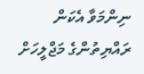ނިންމަވާ އެކަން ރައްޔިތުންގެ މަޖްލީހަށް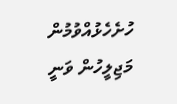ހުށެހެޅުއްވުމުން މަޖިލީހުން ވަނީ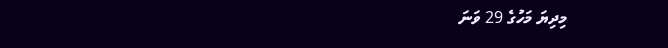މިދިޔަ މަހުގެ 29 ވަނަ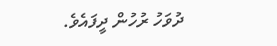ދުވަހު ރުހުން ދީފައެވެ.